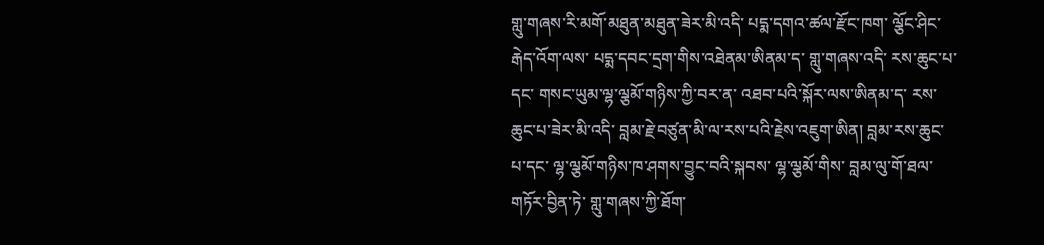གླུ་གཞས་རི་མགོ་མཐུན་མཐུན་ཟེར་མི་འདི་ པདྨ་དགའ་ཚལ་རྫོང་ཁག་ ལྕོང་ཤིང་རྒེད་འོག་ལས་ པདྨ་དབང་དྲག་གིས་འཐེནམ་ཨིནམ་ད་ གླུ་གཞས་འདི་ རས་ཆུང་པ་དང་ གསང་ཡུམ་ལྷ་ལྕམོ་གཉིས་ཀྱི་བར་ན་ འཐབ་པའི་སྐོར་ལས་ཨིནམ་ད་ རས་ཆུང་པ་ཟེར་མི་འདི་ བླམ་རྗེ་བཙུན་མི་ལ་རས་པའི་རྗེས་འཇུག་ཨིན། བླམ་རས་ཆུང་པ་དང་ ལྷ་ལྕམོ་གཉིས་ཁ་ཤགས་བྱུང་བའི་སྐབས་ ལྷ་ལྕམོ་གིས་ བླམ་ལུ་གོ་ཐལ་གཏོར་བྱིན་ཏེ་ གླུ་གཞས་ཀྱི་ཐོག་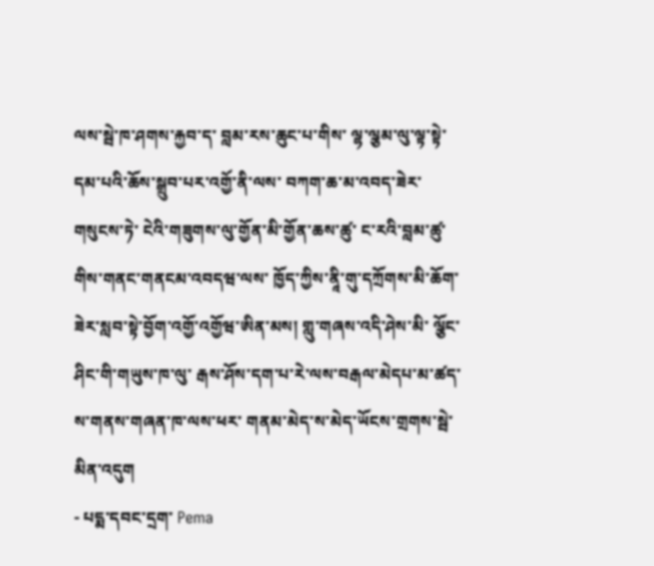ལས་སྦེ་ཁ་ཤགས་རྐྱབ་ད་ བླམ་རས་ཆུང་པ་གིས་ ལྷ་ལྕམ་ལུ་ལྟ་སྟེ་ དམ་པའི་ཆོས་སྒྲུབ་པར་འགྱོ་ནི་ལས་ བཀག་ཆ་མ་འབད་ཟེར་གསུངས་ཏེ་ ངེའི་གཟུགས་ལུ་གྱོན་མི་གྱོན་ཆས་ཚུ་ ང་རའི་བླམ་ཚུ་གིས་གནང་གནངམ་འབདཝ་ལས་ ཁྱོད་ཀྱིས་ནཱི་གུ་དཀྲོགས་མི་ཆོག་ཟེར་སླབ་སྟེ་བྱོག་འགྱོ་འགྱོཝ་ཨིན་མས། གླུ་གཞས་འདི་ཤེས་མི་ ལྕོང་ཤིང་གི་གཡུས་ཁ་ལུ་ རྒས་ཤོས་དག་པ་རེ་ལས་བརྒལ་མེདཔ་མ་ཚད་ ས་གནས་གཞན་ཁ་ལས་ཕར་ གནམ་མེད་ས་མེད་ཡོངས་གྲགས་སྦེ་མིན་འདུག
- པདྨ་དབང་དྲག་ Pema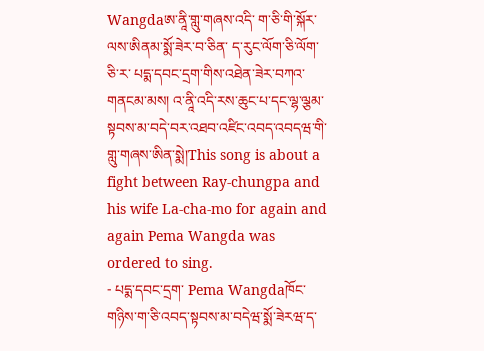Wangdaཨ་ནཱི་གླུ་གཞས་འདི་ ག་ཅི་གི་སྐོར་ལས་ཨིནམ་སྨོ་ཟེར་བ་ཅིན་ ད་རུང་ལོག་ཅི་ལོག་ཅི་ར་ པདྨ་དབང་དྲག་གིས་འཐེན་ཟེར་བཀའ་གནངམ་མས། འ་ནཱི་འདི་རས་ཆུང་པ་དང་ལྷ་ལྕམ་ སྟབས་མ་བདེ་བར་འཐབ་འཛིང་འབད་འབདཝ་གི་གླུ་གཞས་ཨིན་སྨེ།This song is about a fight between Ray-chungpa and his wife La-cha-mo for again and again Pema Wangda was ordered to sing.
- པདྨ་དབང་དྲག་ Pema Wangdaཁོང་གཉིས་ག་ཅི་འབད་སྟབས་མ་བདེཝ་སྨོ་ཟེརཝ་ད་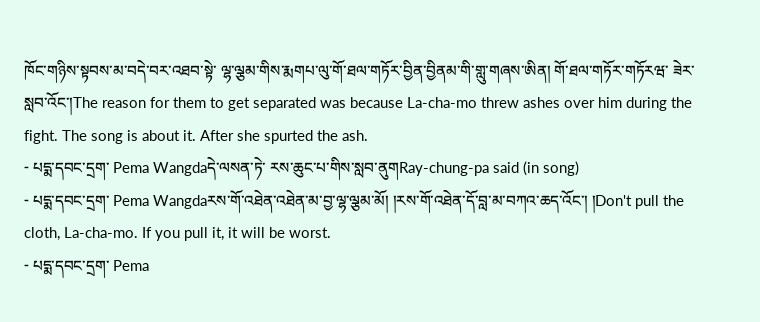ཁོང་གཉིས་སྟབས་མ་བདེ་བར་འཐབ་སྟེ་ ལྷ་ལྕམ་གིས་རྨགཔ་ལུ་གོ་ཐལ་གཏོར་བྱིན་བྱིནམ་གི་གླུ་གཞས་ཨིན། གོ་ཐལ་གཏོར་གཏོརཝ་ ཟེར་སླབ་འོང་།The reason for them to get separated was because La-cha-mo threw ashes over him during the fight. The song is about it. After she spurted the ash.
- པདྨ་དབང་དྲག་ Pema Wangdaདེ་ལསན་ཏེ་ རས་ཆུང་པ་གིས་སླབ་ནུགRay-chung-pa said (in song)
- པདྨ་དབང་དྲག་ Pema Wangdaརས་གོ་འཐེན་འཐེན་མ་བྱ་ལྷ་ལྕམ་མོ། །རས་གོ་འཐེན་དོ་བླ་མ་བཀའ་ཆད་འོང་། །Don't pull the cloth, La-cha-mo. If you pull it, it will be worst.
- པདྨ་དབང་དྲག་ Pema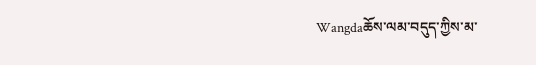Wangdaཆོས་ལམ་བདུད་ཀྱིས་མ་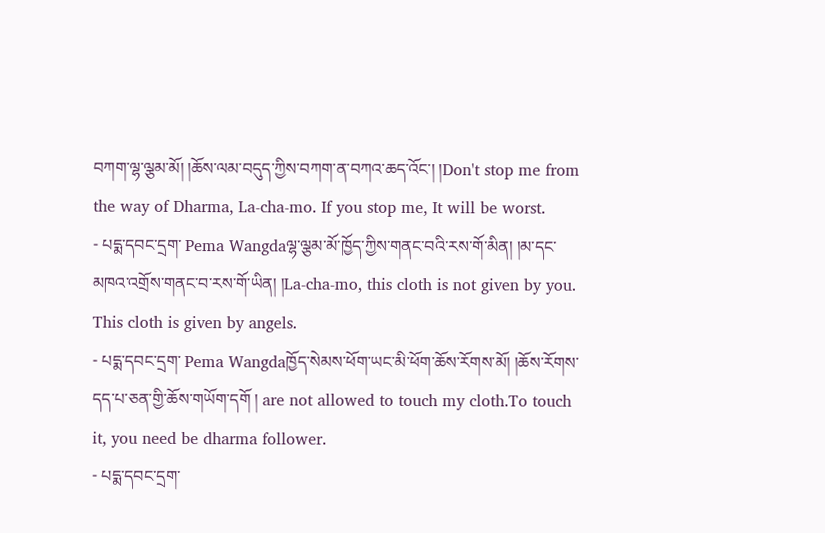བཀག་ལྷ་ལྕམ་མོ། །ཆོས་ལམ་བདུད་ཀྱིས་བཀག་ན་བཀའ་ཆད་འོང་། །Don't stop me from the way of Dharma, La-cha-mo. If you stop me, It will be worst.
- པདྨ་དབང་དྲག་ Pema Wangdaལྷ་ལྕམ་མོ་ཁྱོད་ཀྱིས་གནང་བའི་རས་གོ་མིན། །མ་དང་མཁའ་འགྲོས་གནང་བ་རས་གོ་ཡིན། །La-cha-mo, this cloth is not given by you. This cloth is given by angels.
- པདྨ་དབང་དྲག་ Pema Wangdaཁྱོད་སེམས་ཕོག་ཡང་མི་ཕོག་ཆོས་རོགས་མོ། །ཆོས་རོགས་དད་པ་ཅན་གྱི་ཆོས་གཡོག་དགོ ། are not allowed to touch my cloth.To touch it, you need be dharma follower.
- པདྨ་དབང་དྲག་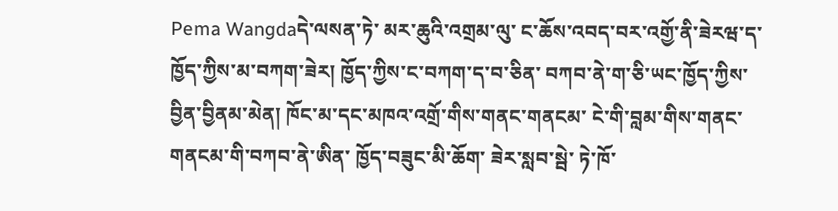Pema Wangdaདེ་ལསན་ཏེ་ མར་ཆུའི་འགྲམ་ལུ་ ང་ཆོས་འབད་བར་འགྱོ་ནི་ཟེརཝ་ད་ ཁྱོད་ཀྱིས་མ་བཀག་ཟེར། ཁྱོད་ཀྱིས་ང་བཀག་ད་བ་ཅིན་ བཀབ་ནེ་ག་ཅི་ཡང་ཁྱོད་ཀྱིས་བྱིན་བྱིནམ་མེན། ཁོང་མ་དང་མཁའ་འགྲོ་གིས་གནང་གནངམ་ ངེ་གི་བླམ་གིས་གནང་གནངམ་གི་བཀབ་ནེ་ཨིན་ ཁྱོད་བཟུང་མི་ཆོག་ ཟེར་སླབ་སྦེ་ ཏེ་ཁོ་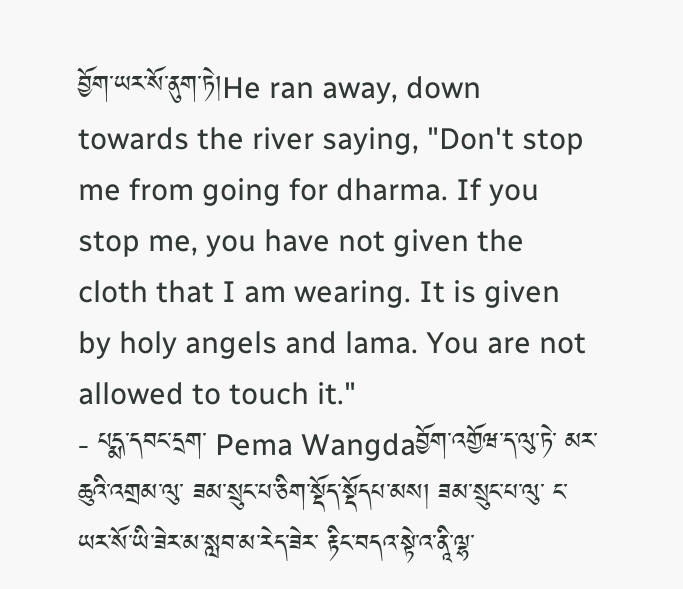བྱོག་ཡར་སོ་ནུག་ཏེ།He ran away, down towards the river saying, "Don't stop me from going for dharma. If you stop me, you have not given the cloth that I am wearing. It is given by holy angels and lama. You are not allowed to touch it."
- པདྨ་དབང་དྲག་ Pema Wangdaབྱོག་འགྱོཝ་ད་ལུ་ཏེ་ མར་ཆུའི་འགྲམ་ལུ་ ཟམ་སྲུང་པ་ཅིག་སྡོད་སྡོདཔ་མས། ཟམ་སྲུང་པ་ལུ་ ང་ཡར་སོ་ཡི་ཟེར་མ་སླབ་མ་རེད་ཟེར་ རྟིང་བདའ་སྟེ་འ་ནཱི་ལྷ་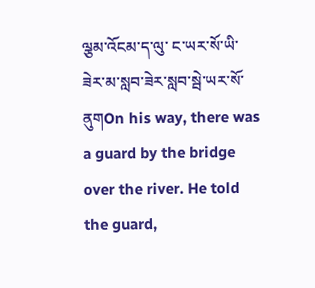ལྕམ་འོངམ་ད་ལུ་ ང་ཡར་སོ་ཡི་ཟེར་མ་སླབ་ཟེར་སླབ་སྦེ་ཡར་སོ་ནུགOn his way, there was a guard by the bridge over the river. He told the guard,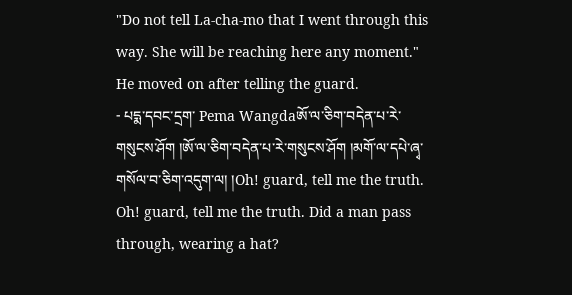"Do not tell La-cha-mo that I went through this way. She will be reaching here any moment." He moved on after telling the guard.
- པདྨ་དབང་དྲག་ Pema Wangdaཨོ་ལ་ཅིག་བདེན་པ་རེ་གསུངས་ཤོག །ཨོ་ལ་ཅིག་བདེན་པ་རེ་གསུངས་ཤོག །མགོ་ལ་དཔེ་ཞྭ་གསོལ་བ་ཅིག་འདུག་ལ། །Oh! guard, tell me the truth. Oh! guard, tell me the truth. Did a man pass through, wearing a hat?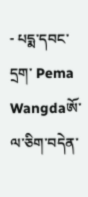- པདྨ་དབང་དྲག་ Pema Wangdaཨོ་ལ་ཅིག་བདེན་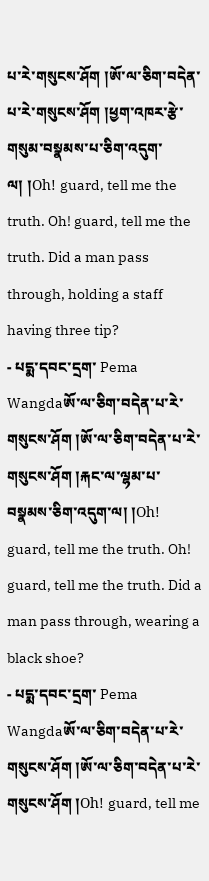པ་རེ་གསུངས་ཤོག །ཨོ་ལ་ཅིག་བདེན་པ་རེ་གསུངས་ཤོག །ཕྱག་འཁར་རྩེ་གསུམ་བསྣམས་པ་ཅིག་འདུག་ལ། །Oh! guard, tell me the truth. Oh! guard, tell me the truth. Did a man pass through, holding a staff having three tip?
- པདྨ་དབང་དྲག་ Pema Wangdaཨོ་ལ་ཅིག་བདེན་པ་རེ་གསུངས་ཤོག །ཨོ་ལ་ཅིག་བདེན་པ་རེ་གསུངས་ཤོག །རྐང་ལ་ལྷམ་པ་བསྣམས་ཅིག་འདུག་ལ། །Oh! guard, tell me the truth. Oh! guard, tell me the truth. Did a man pass through, wearing a black shoe?
- པདྨ་དབང་དྲག་ Pema Wangdaཨོ་ལ་ཅིག་བདེན་པ་རེ་གསུངས་ཤོག །ཨོ་ལ་ཅིག་བདེན་པ་རེ་གསུངས་ཤོག །Oh! guard, tell me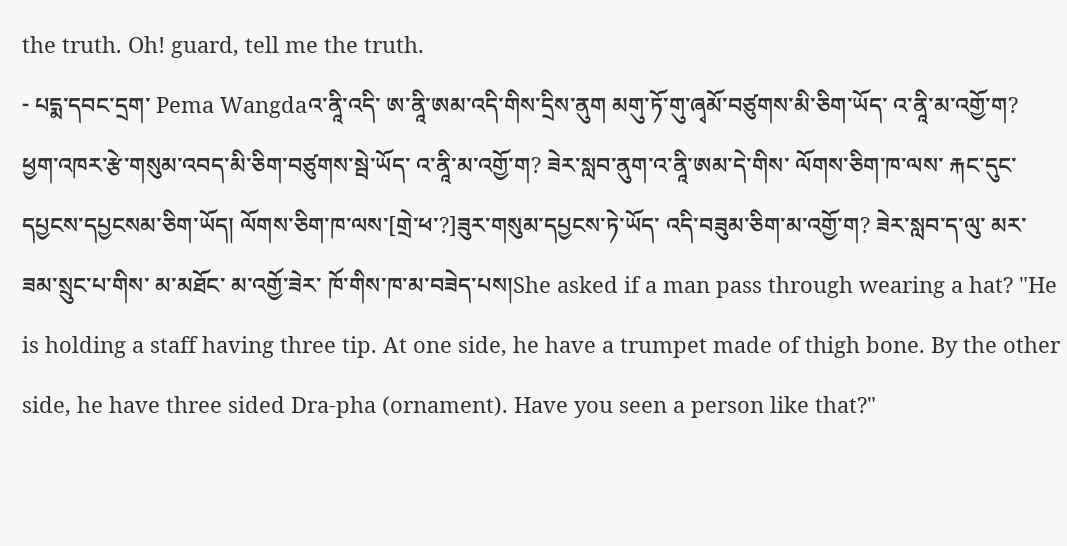the truth. Oh! guard, tell me the truth.
- པདྨ་དབང་དྲག་ Pema Wangdaའ་ནཱི་འདི་ ཨ་ནཱི་ཨམ་འདི་གིས་དྲིས་ནུག མགུ་ཏོ་གུ་ཞྭམོ་བཙུགས་མི་ཅིག་ཡོད་ འ་ནཱི་མ་འགྱོ་ག? ཕྱག་འཁར་རྩེ་གསུམ་འབད་མི་ཅིག་བཙུགས་སྦེ་ཡོད་ འ་ནཱི་མ་འགྱོ་ག? ཟེར་སླབ་ནུག་འ་ནཱི་ཨམ་དེ་གིས་ ལོགས་ཅིག་ཁ་ལས་ རྐང་དུང་དཔྱངས་དཔྱངསམ་ཅིག་ཡོད། ལོགས་ཅིག་ཁ་ལས་[གྲེ་ཕ་?]ཟུར་གསུམ་དཔྱངས་ཏེ་ཡོད་ འདི་བཟུམ་ཅིག་མ་འགྱོ་ག? ཟེར་སླབ་ད་ལུ་ མར་ཟམ་སྲུང་པ་གིས་ མ་མཐོང་ མ་འགྱོ་ཟེར་ ཁོ་གིས་ཁ་མ་བཟེད་པས།She asked if a man pass through wearing a hat? "He is holding a staff having three tip. At one side, he have a trumpet made of thigh bone. By the other side, he have three sided Dra-pha (ornament). Have you seen a person like that?"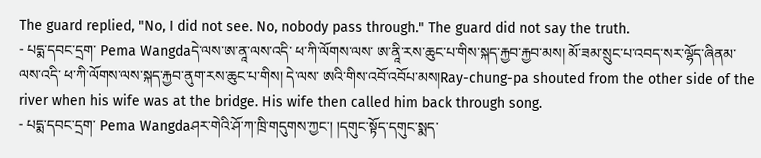The guard replied, "No, I did not see. No, nobody pass through." The guard did not say the truth.
- པདྨ་དབང་དྲག་ Pema Wangdaདེ་ལས་ཨ་ནཱ་ལས་འདི་ ཕ་ཀི་ལོགས་ལས་ ཨ་ནཱི་རས་ཆུང་པ་གིས་སྐད་རྐྱབ་རྐྱབ་མས། མོ་ཟམ་སྲུང་པ་འབད་སར་ལྷོད་ཞིནམ་ལས་འདི་ ཕ་ཀི་ལོགས་ལས་སྐད་རྐྱབ་ནུག་རས་ཆུང་པ་གིས། དེ་ལས་ ཨའི་གིས་འབོ་འབོཔ་མས།Ray-chung-pa shouted from the other side of the river when his wife was at the bridge. His wife then called him back through song.
- པདྨ་དབང་དྲག་ Pema Wangdaཤར་གེའི་ཤོ་ཀ་ཁྲི་གདུགས་ཀྱང་། །དགུང་སྟོད་དགུང་སྨད་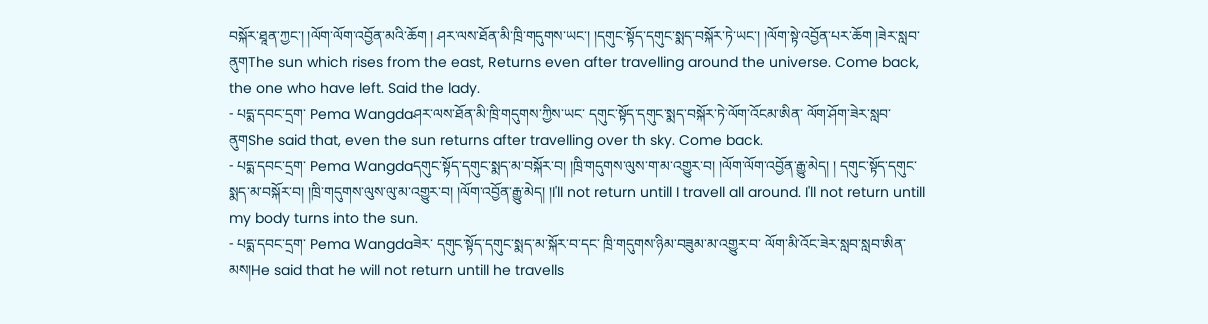བསྐོར་ཐཱན་ཀྱང་། །ལོག་ལོག་འབྱོན་མའི་ཆོག ། ཤར་ལས་ཐོན་མི་ཁྲི་གདུགས་ཡང་། །དགུང་སྟོད་དགུང་སྨད་བསྐོར་ཏེ་ཡང་། །ལོག་སྟེ་འབྱོན་པར་ཆོག །ཟེར་སླབ་ནུགThe sun which rises from the east, Returns even after travelling around the universe. Come back, the one who have left. Said the lady.
- པདྨ་དབང་དྲག་ Pema Wangdaཤར་ལས་ཐོན་མི་ཁྲི་གདུགས་ཀྱིས་ཡང་ དགུང་སྟོད་དགུང་སྨད་བསྐོར་ཏེ་ལོག་འོངམ་ཨིན་ ལོག་ཤོག་ཟེར་སླབ་ནུགShe said that, even the sun returns after travelling over th sky. Come back.
- པདྨ་དབང་དྲག་ Pema Wangdaདགུང་སྟོད་དགུང་སྨད་མ་བསྐོར་བ། །ཁྲི་གདུགས་ལུས་ག་མ་འགྱུར་བ། །ལོག་ལོག་འབྱོན་རྒྱུ་མེད། ། དགུང་སྟོད་དགུང་སྨད་མ་བསྐོར་བ། །ཁྲི་གདུགས་ལུས་ལུ་མ་འགྱུར་བ། །ལོག་འབྱོན་རྒྱུ་མེད། །I'll not return untill I travell all around. I'll not return untill my body turns into the sun.
- པདྨ་དབང་དྲག་ Pema Wangdaཟེར་ དགུང་སྟོད་དགུང་སྨད་མ་སྐོར་བ་དང་ ཁྲི་གདུགས་ཉིམ་བཟུམ་མ་འགྱུར་བ་ ལོག་མི་འོང་ཟེར་སླབ་སླབ་ཨིན་མས།He said that he will not return untill he travells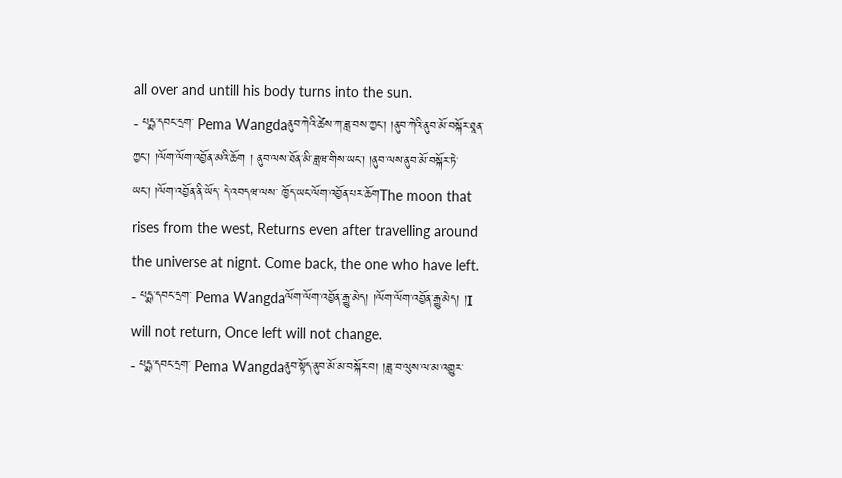all over and untill his body turns into the sun.
- པདྨ་དབང་དྲག་ Pema Wangdaནུབ་ཀེའི་ཚེས་ཀ་ཟླ་བས་ཀྱང་། །ནུབ་ཀེའི་ནུབ་མོ་བསྐོར་ཐཱན་ཀྱང་། །ལོག་ལོག་འབྱོན་མའི་ཆོག ། ནུབ་ལས་ཐོན་མི་ཟླཝ་གིས་ཡང་། །ནུབ་ལས་ནུབ་མོ་བསྐོར་ཏེ་ཡང་། །ལོག་འབྱོན་ནི་ཡོད་ དེ་འབདཝ་ལས་ ཁྱོད་ཡང་ལོག་འབྱོན་པར་ཆོགThe moon that rises from the west, Returns even after travelling around the universe at nignt. Come back, the one who have left.
- པདྨ་དབང་དྲག་ Pema Wangdaལོག་ལོག་འབྱོན་རྒྱུ་མེད། །ལོག་ལོག་འབྱོན་རྒྱུ་མེད། །I will not return, Once left will not change.
- པདྨ་དབང་དྲག་ Pema Wangdaནུབ་སྟོད་ནུབ་མོ་མ་བསྐོར་བ། །ཟླ་བ་ལུས་ལ་མ་འགྱུར་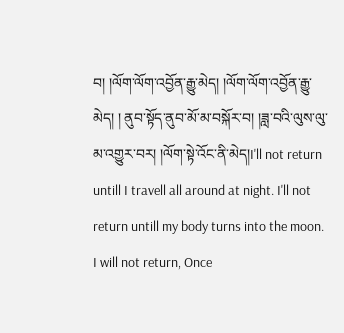བ། །ལོག་ལོག་འབྱོན་རྒྱུ་མེད། །ལོག་ལོག་འབྱོན་རྒྱུ་མེད། ། ནུབ་སྟོད་ནུབ་མོ་མ་བསྐོར་བ། །ཟླ་བའི་ལུས་ལུ་མ་འགྱུར་བར། །ལོག་སྟེ་འོང་ནི་མེད།I'll not return untill I travell all around at night. I'll not return untill my body turns into the moon. I will not return, Once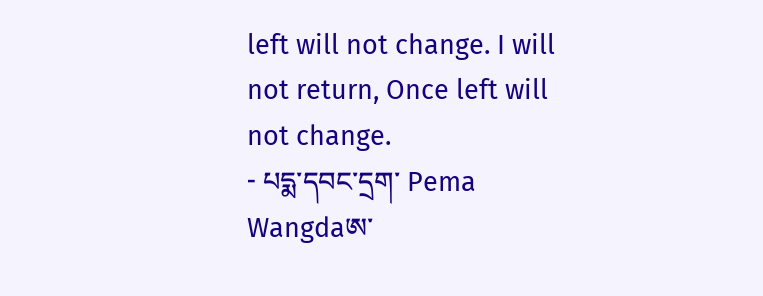left will not change. I will not return, Once left will not change.
- པདྨ་དབང་དྲག་ Pema Wangdaཨ་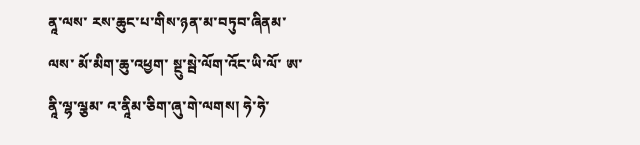ནཱ་ལས་ རས་ཆུང་པ་གིས་ཉན་མ་བཏུབ་ཞིནམ་ལས་ མོ་མིག་ཆུ་འཕྱག་ སྔུ་སྦེ་ལོག་འོང་ཡི་ལོ་ ཨ་ནཱི་ལྷ་ལྕམ་ འ་ནཱིམ་ཅིག་ཞུ་གེ་ལགས། ཧེ་ཧེ་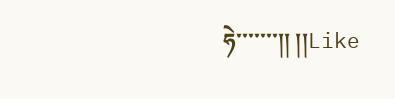ཧེ་་་་་་་།། །།Like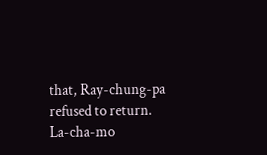that, Ray-chung-pa refused to return. La-cha-mo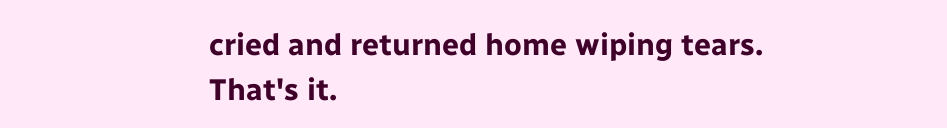cried and returned home wiping tears. That's it.